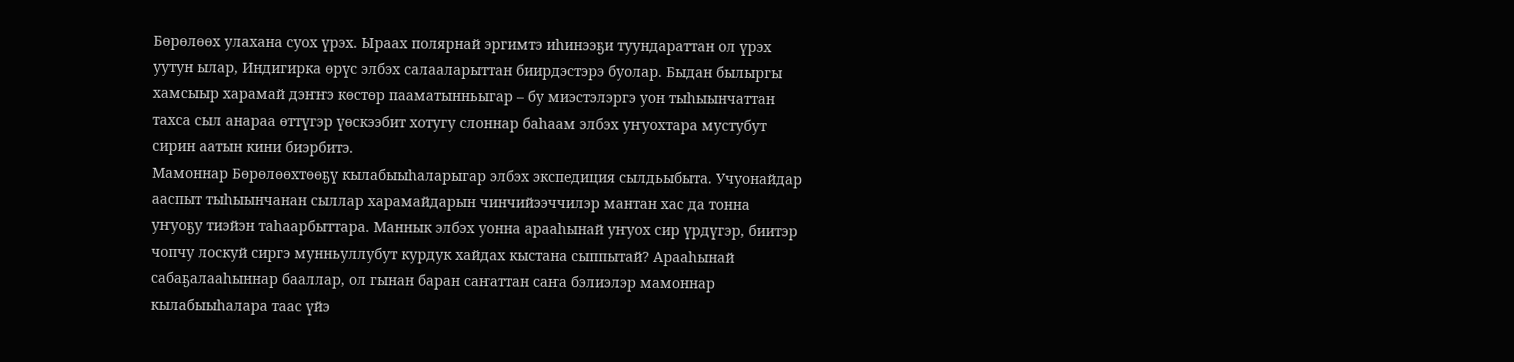Бөрөлөөх улахана суох үрэх. Ыраах полярнай эргимтэ иһинээҕи туундараттан ол үрэх уутун ылар, Индигирка өрүс элбэх салааларыттан биирдэстэрэ буолар. Быдан былыргы хамсыыр харамай дэҥҥэ көстөр пааматынньыгар – бу миэстэлэргэ уон тыһыынчаттан тахса сыл анараа өттүгэр үөскээбит хотугу слоннар баһаам элбэх уҥуохтара мустубут сирин аатын кини биэрбитэ.
Мамоннар Бөрөлөөхтөөҕү кылабыыһаларыгар элбэх экспедиция сылдьыбыта. Учуонайдар ааспыт тыһыынчанан сыллар харамайдарын чинчийээччилэр мантан хас да тонна уҥуоҕу тиэйэн таһаарбыттара. Маннык элбэх уонна арааһынай уҥуох сир үрдүгэр, биитэр чопчу лоскуй сиргэ мунньуллубут курдук хайдах кыстана сыппытай? Арааһынай сабаҕалааһыннар бааллар, ол гынан баран саҥаттан саҥа бэлиэлэр мамоннар кылабыыһалара таас үйэ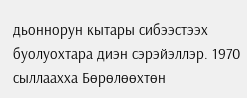дьоннорун кытары сибээстээх буолуохтара диэн сэрэйэллэр. 1970 сыллаахха Бөрөлөөхтөн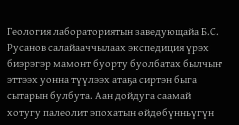Геология лабораториятын заведующайа Б.С. Русанов салайааччылаах экспедиция үрэх биэрэгэр мамонт буорту буолбатах былчыҥ эттээх уонна түүлээх атаҕа сиртэн быга сытарын булбута. Аан дойдуга саамай хотугу палеолит эпохатын өйдөбүнньүгүн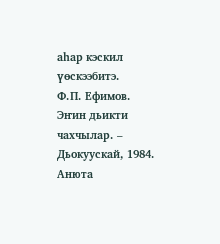аһар кэскил үөскээбитэ.
Ф.П. Ефимов. Эҥин дьикти чахчылар. – Дьокуускай, 1984.
Анюта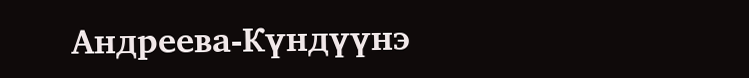Андреева-Күндүүнэ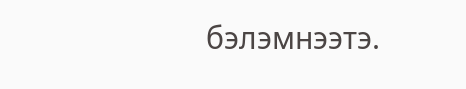бэлэмнээтэ.